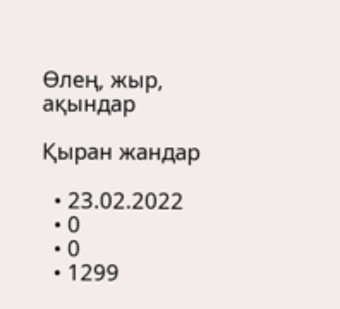Өлең, жыр, ақындар

Қыран жандар

  • 23.02.2022
  • 0
  • 0
  • 1299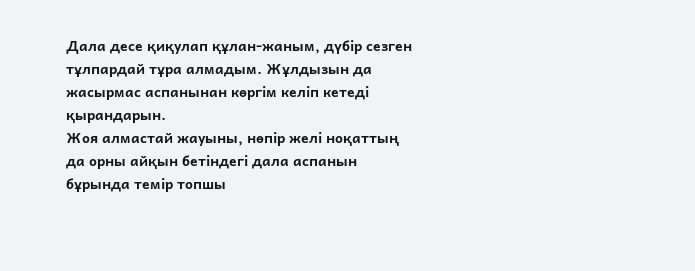Дала десе қиқулап құлан-жаным, дүбір сезген тұлпардай тұра алмадым. Жұлдызын да жасырмас аспанынан көргім келіп кетеді қырандарын.
Жоя алмастай жауыны, нөпір желі ноқаттың да орны айқын бетіндегі дала аспанын бұрында темір топшы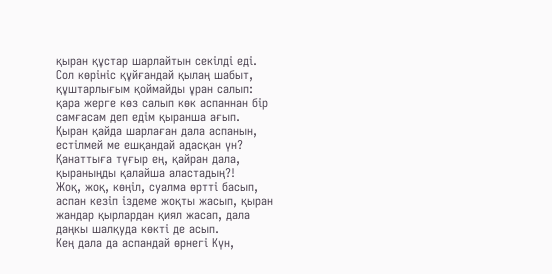қыран құстар шарлайтын секілді еді.
Сол көрініс құйғандай қылаң шабыт, құштарлығым қоймайды ұран салып: қара жерге көз салып көк аспаннан бір самғасам деп едім қыранша ағып.
Қыран қайда шарлаған дала аспанын, естілмей ме ешқандай адасқан үн? Қанаттыға түғыр ең, қайран дала, қыраныңды қалайша аластадың?!
Жоқ, жоқ, көңіл, суалма өртті басып, аспан кезіп іздеме жоқты жасып, қыран жандар қырлардан қиял жасап, дала даңкы шалқуда көкті де асып.
Кең дала да аспандай өрнегі Күн,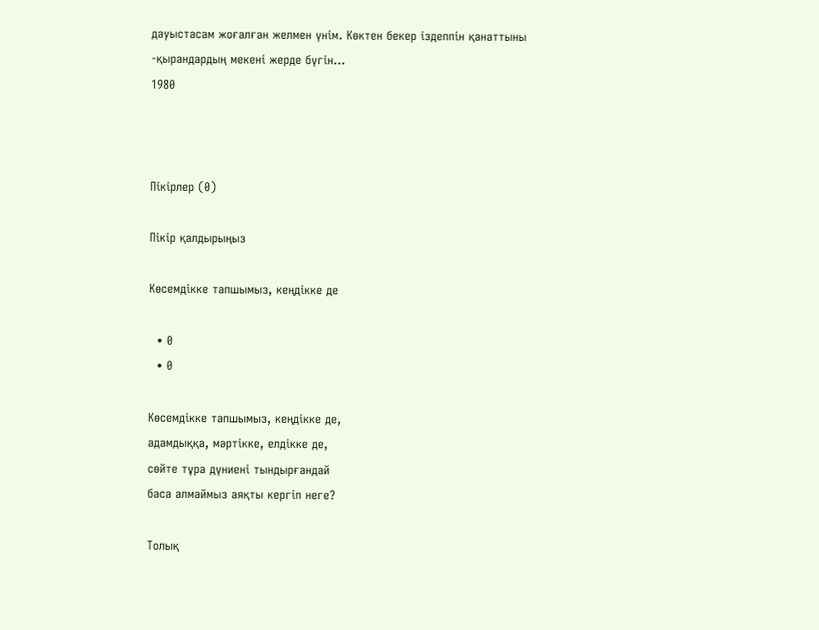дауыстасам жоғалған желмен үнім. Көктен бекер іздеппін қанаттыны -қырандардың мекені жерде бүгін...
1980



Пікірлер (0)

Пікір қалдырыңыз

Көсемдікке тапшымыз, кеңдікке де

  • 0
  • 0

Көсемдікке тапшымыз, кеңдікке де,
адамдыққа, мәртікке, елдікке де,
сөйте тұра дүниені тындырғандай
баса алмаймыз аяқты кергіп неге?

Толық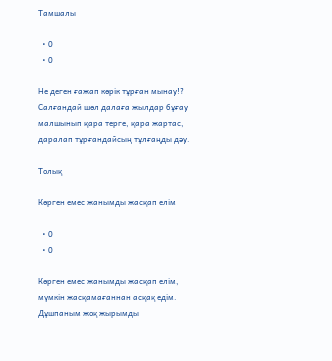Тамшалы

  • 0
  • 0

Не деген ғажап көрік тұрған мынау!?
Салғандай шөл далаға жылдар бұғау
малшынып қара терге, қара жартас,
даралап тұрғандайсың тұлғаңды дәу.

Толық

Көрген емес жанымды жасқап елім

  • 0
  • 0

Көрген емес жанымды жасқап елім,
мүмкін жасқамағаннан асқақ едім.
Дұшпаным жоқ жырымды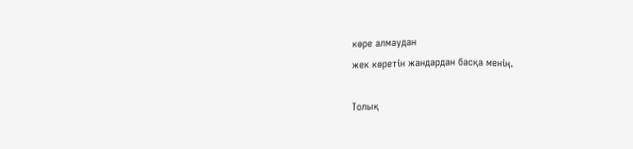көре алмаудан
жек көретін жандардан басқа менің.

Толық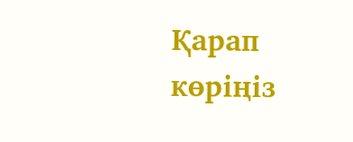Қарап көріңіз